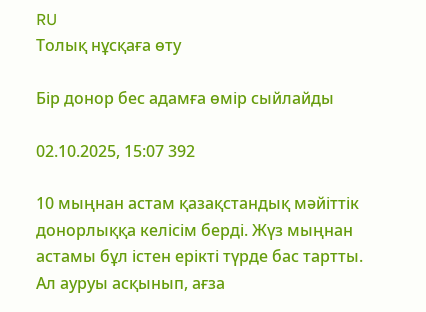RU
Толық нұсқаға өту

Бір донор бес адамға өмір сыйлайды

02.10.2025, 15:07 392

10 мыңнан астам қазақстандық мәйіттік донорлыққа келісім берді. Жүз мыңнан астамы бұл істен ерікті түрде бас тартты. Ал ауруы асқынып, ағза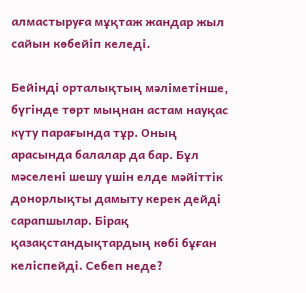алмастыруға мұқтаж жандар жыл сайын көбейіп келеді.

Бейінді орталықтың мәліметінше, бүгінде төрт мыңнан астам науқас күту парағында тұр. Оның арасында балалар да бар. Бұл мәселені шешу үшін елде мәйіттік донорлықты дамыту керек дейді сарапшылар. Бірақ қазақстандықтардың көбі бұған келіспейді. Себеп неде?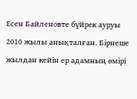Есен Байленовте бүйрек ауруы 2010 жылы анықталған. Бірнеше жылдан кейін ер адамның өмірі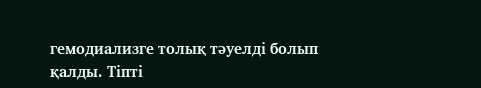гемодиализге толық тәуелді болып қалды. Тіпті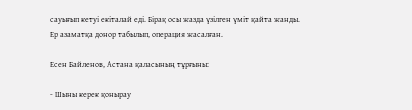сауығып кетуі екіталай еді. Бірақ осы жазда үзілген үміт қайта жанды. Ер азаматқа донор табылып, операция жасалған.

Есен Байленов, Астана қаласының тұрғыны:

- Шыны керек қонырау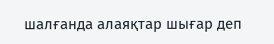шалғанда алаяқтар шығар деп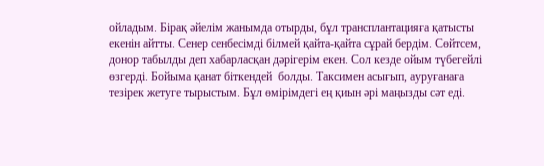ойладым. Бірақ әйелім жанымда отырды, бұл трансплантацияға қатысты екенін айтты. Сенер сенбесімді білмей қайта-қайта сұрай бердім. Сөйтсем, донор табылды деп хабарласқан дәрігерім екен. Сол кезде ойым түбегейлі өзгерді. Бойыма қанат біткендей  болды. Таксимен асығып, ауруғанаға тезірек жетуге тырыстым. Бұл өмірімдегі ең қиын әрі маңызды сәт еді.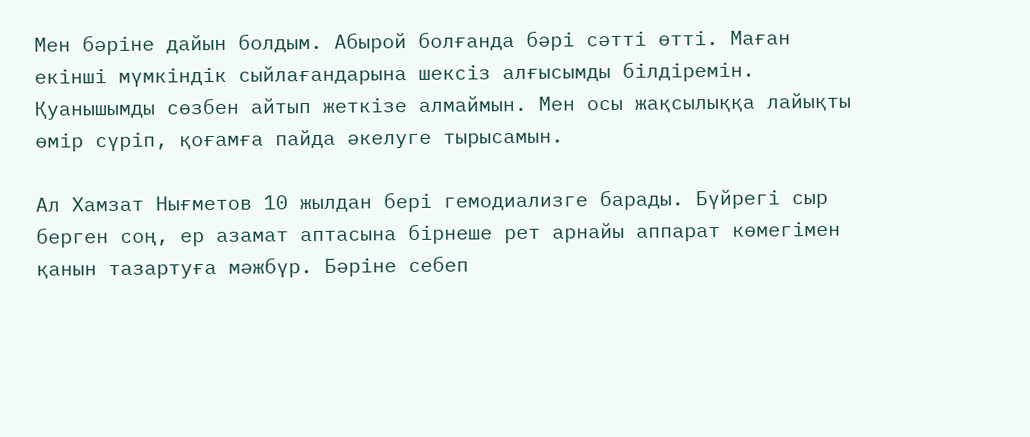Мен бәріне дайын болдым. Абырой болғанда бәрі сәтті өтті. Маған екінші мүмкіндік сыйлағандарына шексіз алғысымды білдіремін. Қуанышымды сөзбен айтып жеткізе алмаймын. Мен осы жақсылыққа лайықты өмір сүріп, қоғамға пайда әкелуге тырысамын.

Ал Хамзат Нығметов 10 жылдан бері гемодиализге барады. Бүйрегі сыр берген соң, ер азамат аптасына бірнеше рет арнайы аппарат көмегімен қанын тазартуға мәжбүр. Бәріне себеп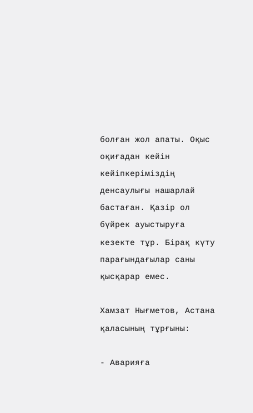болған жол апаты. Оқыс оқиғадан кейін кейіпкеріміздің денсаулығы нашарлай бастаған. Қазір ол бүйрек ауыстыруға кезекте тұр. Бірақ күту парағындағылар саны қысқарар емес.

Хамзат Нығметов, Астана қаласының тұрғыны:

- Аварияға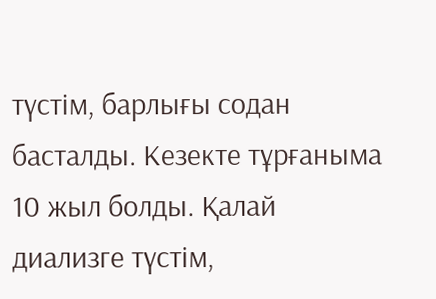түстім, барлығы содан басталды. Кезекте тұрғаныма 10 жыл болды. Қалай диализге түстім,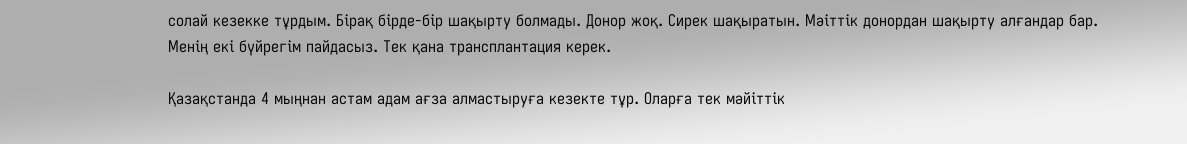солай кезекке тұрдым. Бірақ бірде-бір шақырту болмады. Донор жоқ. Сирек шақыратын. Мәіттік донордан шақырту алғандар бар. Менің екі бүйрегім пайдасыз. Тек қана трансплантация керек.

Қазақстанда 4 мыңнан астам адам ағза алмастыруға кезекте тұр. Оларға тек мәйіттік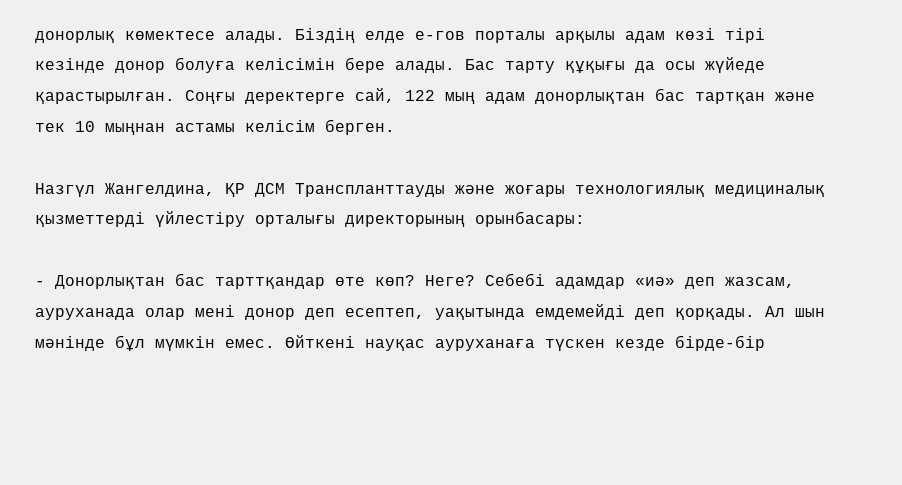донорлық көмектесе алады. Біздің елде е-гов порталы арқылы адам көзі тірі кезінде донор болуға келісімін бере алады. Бас тарту құқығы да осы жүйеде қарастырылған. Соңғы деректерге сай, 122 мың адам донорлықтан бас тартқан және тек 10 мыңнан астамы келісім берген.

Назгүл Жангелдина, ҚР ДСМ Транспланттауды және жоғары технологиялық медициналық қызметтерді үйлестіру орталығы директорының орынбасары:

- Донорлықтан бас тарттқандар өте көп? Неге? Себебі адамдар «иә» деп жазсам, ауруханада олар мені донор деп есептеп, уақытында емдемейді деп қорқады. Ал шын мәнінде бұл мүмкін емес. Өйткені науқас ауруханаға түскен кезде бірде-бір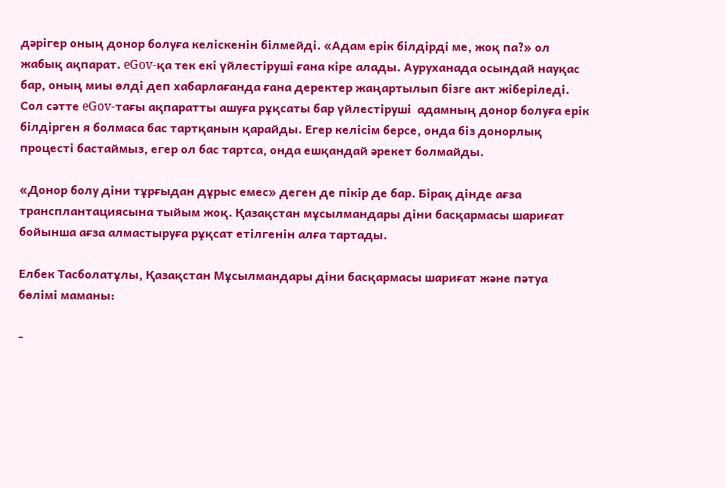дәрігер оның донор болуға келіскенін білмейді. «Адам ерік білдірді ме, жоқ па?» ол жабық ақпарат. eGov-қа тек екі үйлестіруші ғана кіре алады. Ауруханада осындай науқас бар, оның миы өлді деп хабарлағанда ғана деректер жаңартылып бізге акт жіберіледі. Сол сәтте eGov-тағы ақпаратты ашуға рұқсаты бар үйлестіруші  адамның донор болуға ерік білдірген я болмаса бас тартқанын қарайды. Егер келісім берсе, онда біз донорлық процесті бастаймыз, егер ол бас тартса, онда ешқандай әрекет болмайды.

«Донор болу діни тұрғыдан дұрыс емес» деген де пікір де бар. Бірақ дінде ағза трансплантациясына тыйым жоқ. Қазақстан мұсылмандары діни басқармасы шариғат бойынша ағза алмастыруға рұқсат етілгенін алға тартады.

Елбек Тасболатұлы, Қазақстан Мұсылмандары діни басқармасы шариғат және пәтуа бөлімі маманы:

-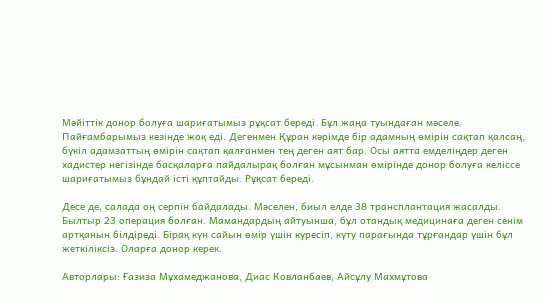Мәйіттік донор болуға шариғатымыз рұқсат береді. Бұл жаңа туындаған мәселе. Пайғамбарымыз кезінде жоқ еді. Дегенмен Құран кәрімде бір адамның өмірін сақтап қалсаң, бүкіл адамзаттың өмірін сақтап қалғанмен тең деген аят бар. Осы аятта емделіңдер деген хадистер негізінде басқаларға пайдалырақ болған мұсынман өмірінде донор болуға келіссе шариғатымыз бұндай істі құптайды. Рұқсат береді.

Десе де, салада оң серпін байдалады. Мәселен, биыл елде 38 трансплантация жасалды. Былтыр 23 операция болған. Мамандардың айтуынша, бұл отандық медицинаға деген сенім артқанын білдіреді. Бірақ күн сайын өмір үшін күресіп, күту парағында тұрғандар үшін бұл жеткіліксіз. Оларға донор керек.

Авторлары: Ғазиза Мұхамеджанова, Диас Ковланбаев, Айсұлу Махмұтова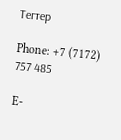Тегтер

Phone: +7 (7172) 757 485

E-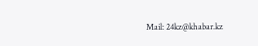Mail: 24kz@khabar.kz